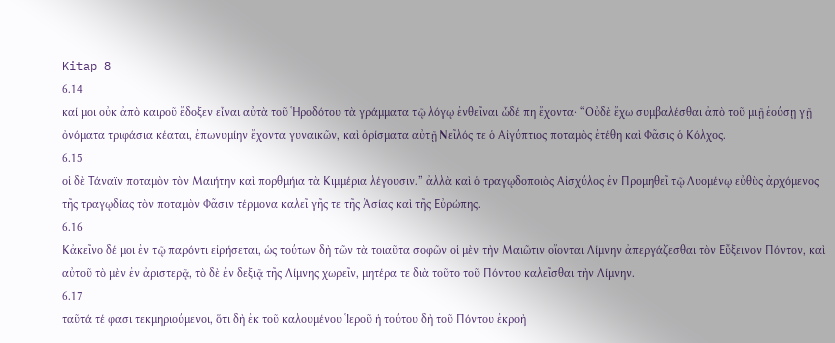Kitap 8
6.14
καί μοι οὐκ ἀπὸ καιροῦ ἔδοξεν εἶναι αὐτὰ τοῦ Ἡροδότου τὰ γράμματα τῷ λόγῳ ἐνθεῖναι ὧδέ πη ἔχοντα· “Οὐδὲ ἔχω συμβαλέσθαι ἀπὸ τοῦ μιῇ ἐούσῃ γῇ ὀνόματα τριφάσια κέαται, ἐπωνυμίην ἔχοντα γυναικῶν, καὶ ὁρίσματα αὐτῇ Νεῖλός τε ὁ Αἰγύπτιος ποταμὸς ἐτέθη καὶ Φᾶσις ὁ Κόλχος.
6.15
οἱ δὲ Τάναϊν ποταμὸν τὸν Μαιήτην καὶ πορθμήια τὰ Κιμμέρια λέγουσιν.” ἀλλὰ καὶ ὁ τραγῳδοποιὸς Αἰσχύλος ἐν Προμηθεῖ τῷ Λυομένῳ εὐθὺς ἀρχόμενος τῆς τραγῳδίας τὸν ποταμὸν Φᾶσιν τέρμονα καλεῖ γῆς τε τῆς Ἀσίας καὶ τῆς Εὐρώπης.
6.16
Κἀκεῖνο δέ μοι ἐν τῷ παρόντι εἰρήσεται, ὡς τούτων δὴ τῶν τὰ τοιαῦτα σοφῶν οἱ μὲν τὴν Μαιῶτιν οἴονται Λίμνην ἀπεργάζεσθαι τὸν Εὔξεινον Πόντον, καὶ αὐτοῦ τὸ μὲν ἐν ἀριστερᾷ, τὸ δὲ ἐν δεξιᾷ τῆς Λίμνης χωρεῖν, μητέρα τε διὰ τοῦτο τοῦ Πόντου καλεῖσθαι τὴν Λίμνην.
6.17
ταῦτά τέ φασι τεκμηριούμενοι, ὅτι δὴ ἐκ τοῦ καλουμένου Ἱεροῦ ἡ τούτου δὴ τοῦ Πόντου ἐκροὴ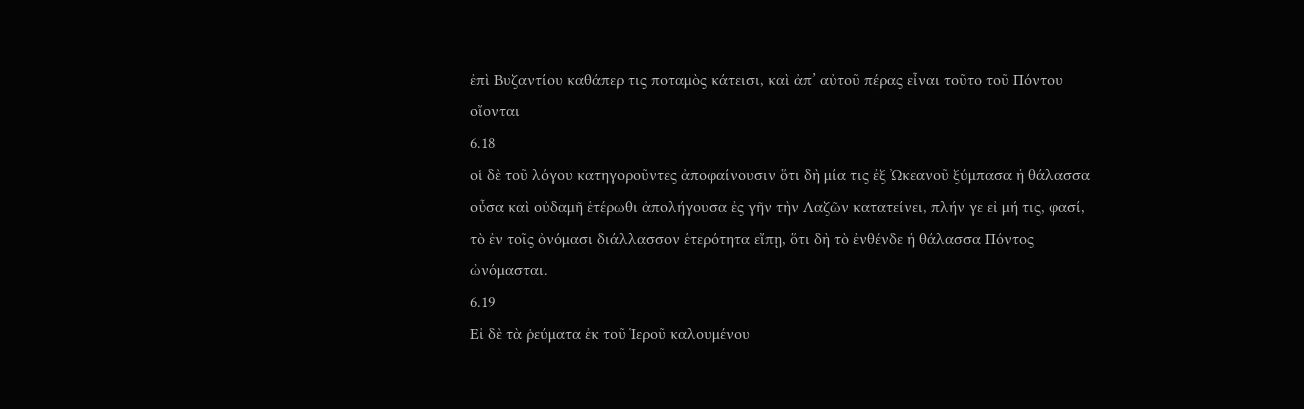ἐπὶ Βυζαντίου καθάπερ τις ποταμὸς κάτεισι, καὶ ἀπ’ αὐτοῦ πέρας εἶναι τοῦτο τοῦ Πόντου οἴονται
6.18
οἱ δὲ τοῦ λόγου κατηγοροῦντες ἀποφαίνουσιν ὅτι δὴ μία τις ἐξ Ὠκεανοῦ ξύμπασα ἡ θάλασσα οὖσα καὶ οὐδαμῆ ἑτέρωθι ἀπολήγουσα ἐς γῆν τὴν Λαζῶν κατατείνει, πλήν γε εἰ μή τις, φασί, τὸ ἐν τοῖς ὀνόμασι διάλλασσον ἑτερότητα εἴπῃ, ὅτι δὴ τὸ ἐνθένδε ἡ θάλασσα Πόντος ὠνόμασται.
6.19
Εἰ δὲ τὰ ῥεύματα ἐκ τοῦ Ἱεροῦ καλουμένου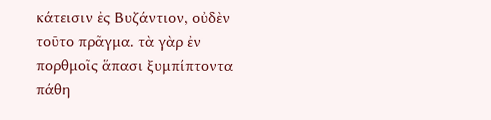κάτεισιν ἐς Βυζάντιον, οὐδὲν τοῦτο πρᾶγμα. τὰ γὰρ ἐν πορθμοῖς ἅπασι ξυμπίπτοντα πάθη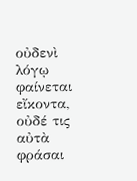οὐδενὶ λόγῳ φαίνεται εἴκοντα, οὐδέ τις αὐτὰ φράσαι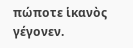πώποτε ἱκανὸς γέγονεν.